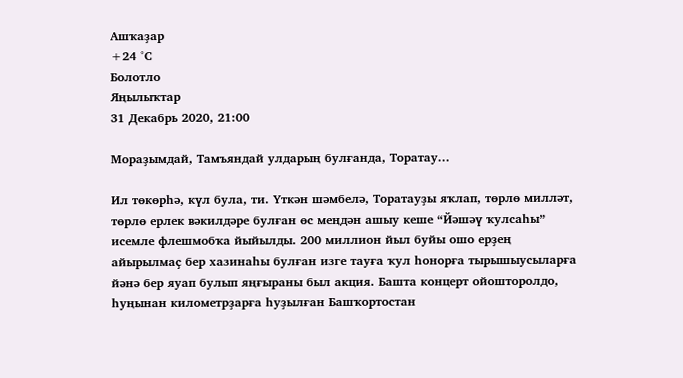Ашҡаҙар
+24 °С
Болотло
Яңылыҡтар
31 Декабрь 2020, 21:00

Мораҙымдай, Тамъяндай улдарың булғанда, Торатау...

Ил төкөрһә, күл була, ти. Үткән шәмбелә, Торатауҙы яҡлап, төрлө милләт, төрлө ерлек вәкилдәре булған өс меңдән ашыу кеше “Йәшәү ҡулсаһы” исемле флешмобҡа йыйылды. 200 миллион йыл буйы ошо ерҙең айырылмаҫ бер хазинаһы булған изге тауға ҡул һонорға тырышыусыларға йәнә бер яуап булып яңғыраны был акция. Башта концерт ойошторолдо, һуңынан километрҙарға һуҙылған Башҡортостан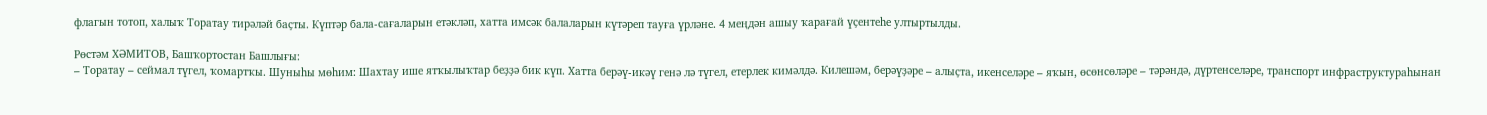флагын тотоп, халыҡ Торатау тирәләй баҫты. Күптәр бала-сағаларын етәкләп, хатта имсәк балаларын күтәреп тауға үрләне. 4 меңдән ашыу ҡарағай үҫентеһе ултыртылды.

Рөстәм ХӘМИТОВ, Башҡортостан Башлығы:
– Торатау – сеймал түгел, ҡомартҡы. Шуныһы мөһим: Шахтау ише ятҡылыҡтар беҙҙә бик күп. Хатта берәү-икәү генә лә түгел, етерлек кимәлдә. Килешәм, берәүҙәре – алыҫта, икенселәре – яҡын, өсөнсөләре – тәрәндә, дүртенселәре, транспорт инфраструктураһынан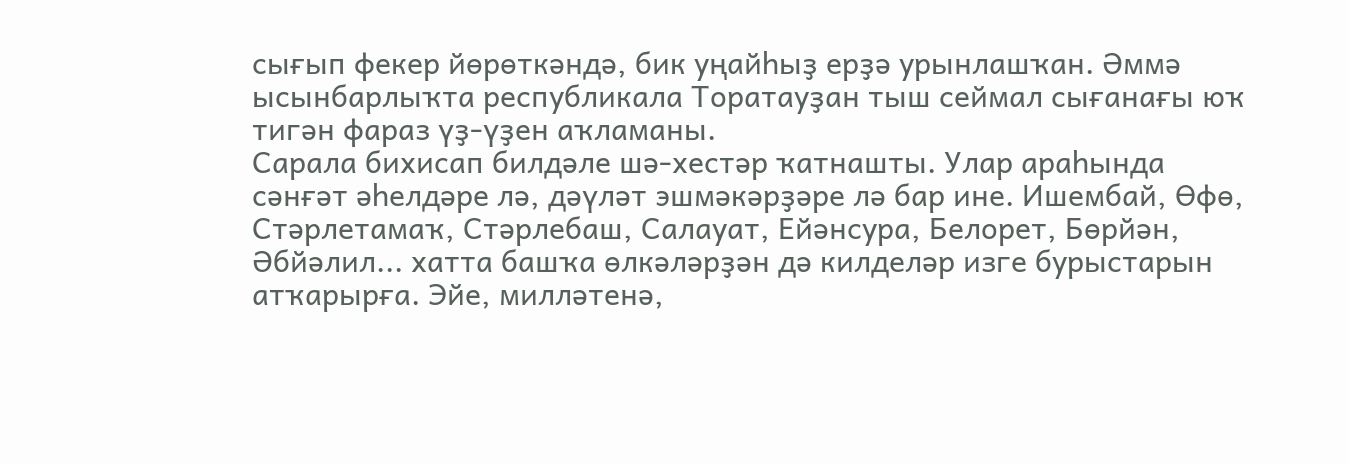сығып фекер йөрөткәндә, бик уңайһыҙ ерҙә урынлашҡан. Әммә ысынбарлыҡта республикала Торатауҙан тыш сеймал сығанағы юҡ тигән фараз үҙ-үҙен аҡламаны.
Сарала бихисап билдәле шә-хестәр ҡатнашты. Улар араһында сәнғәт әһелдәре лә, дәүләт эшмәкәрҙәре лә бар ине. Ишембай, Өфө, Стәрлетамаҡ, Стәрлебаш, Салауат, Ейәнсура, Белорет, Бөрйән, Әбйәлил... хатта башҡа өлкәләрҙән дә килделәр изге бурыстарын атҡарырға. Эйе, милләтенә,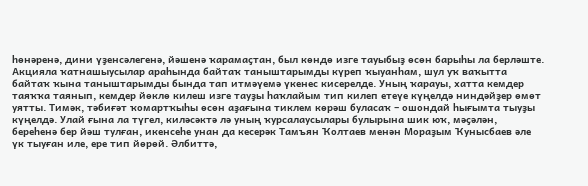һөнәренә, дини үҙенсәлегенә, йәшенә ҡарамаҫтан, был көндө изге тауыбыҙ өсөн барыһы ла берләште. Акцияла ҡатнашыусылар араһында байтаҡ таныштарымды күреп ҡыуанһам, шул уҡ ваҡытта байтаҡ ҡына таныштарымды бында тап итмәүемә үкенес кисерелде. Уның ҡарауы, хатта кемдер таяҡҡа таянып, кемдер йөклө килеш изге тауҙы һаҡлайым тип килеп етеүе күңелдә ниндәйҙер өмөт уятты. Тимәк, тәбиғәт ҡомартҡыһы өсөн аҙағына тиклем көрәш буласаҡ – ошондай һығымта тыуҙы күңелдә. Улай ғына ла түгел, киләсәктә лә уның ҡурсалаусылары булырына шик юҡ, мәҫәлән, береһенә бер йәш тулған, икенсеһе унан да кесерәк Тамъян Ҡолтаев менән Мораҙым Ҡунысбаев әле үк тыуған иле, ере тип йөрөй. Әлбиттә,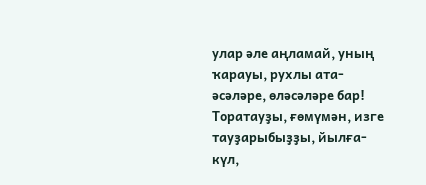улар әле аңламай, уның ҡарауы, рухлы ата-әсәләре, өләсәләре бар! Торатауҙы, ғөмүмән, изге тауҙарыбыҙҙы, йылға-күл,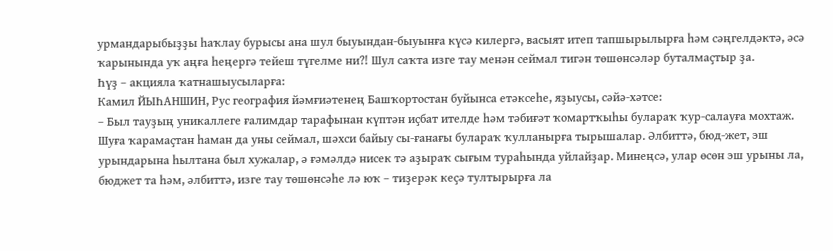урмандарыбыҙҙы һаҡлау бурысы ана шул быуындан-быуынға күсә килергә, васыят итеп тапшырылырға һәм сәңгелдәктә, әсә ҡарынында уҡ аңға һеңергә тейеш түгелме ни?! Шул саҡта изге тау менән сеймал тигән төшөнсәләр буталмаҫтыр ҙа.
Һүҙ – акцияла ҡатнашыусыларға:
Камил ЙЫҺАНШИН, Рус география йәмғиәтенең Башҡортостан буйынса етәксеһе, яҙыусы, сәйә-хәтсе:
– Был тауҙың уникаллеге ғалимдар тарафынан күптән иҫбат ителде һәм тәбиғәт ҡомартҡыһы булараҡ ҡур-салауға мохтаж. Шуға ҡарамаҫтан һаман да уны сеймал, шәхси байыу сы-ғанағы булараҡ ҡулланырға тырышалар. Әлбиттә, бюд-жет, эш урындарына һылтана был хужалар, ә ғәмәлдә нисек тә аҙыраҡ сығым тураһында уйлайҙар. Минеңсә, улар өсөн эш урыны ла, бюджет та һәм, әлбиттә, изге тау төшөнсәһе лә юҡ – тиҙерәк кеҫә тултырырға ла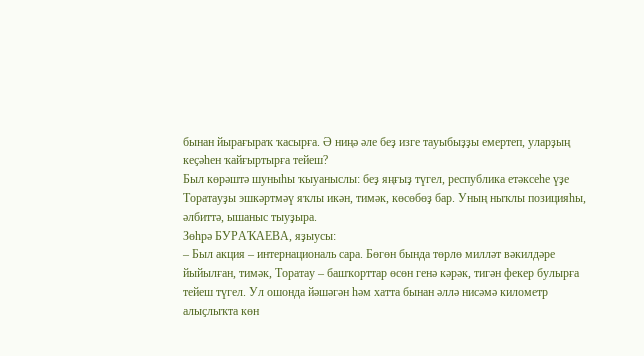бынан йырағыраҡ ҡасырға. Ә ниңә әле беҙ изге тауыбыҙҙы емертеп, уларҙың кеҫәһен ҡайғыртырға тейеш?
Был көрәштә шуныһы ҡыуаныслы: беҙ яңғыҙ түгел, республика етәксеһе үҙе Торатауҙы эшкәртмәү яҡлы икән, тимәк, көсөбөҙ бар. Уның ныҡлы позицияһы, әлбиттә, ышаныс тыуҙыра.
Зөһрә БУРАҠАЕВА, яҙыусы:
– Был акция – интернациональ сара. Бөгөн бында төрлө милләт вәкилдәре йыйылған, тимәк, Торатау – башҡорттар өсөн генә кәрәк, тигән фекер булырға тейеш түгел. Ул ошонда йәшәгән һәм хатта бынан әллә нисәмә километр алыҫлыҡта көн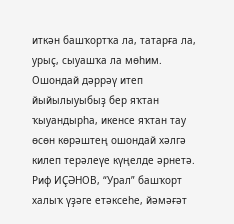иткән башҡортҡа ла, татарға ла, урыҫ, сыуашҡа ла мөһим.
Ошондай дәррәү итеп йыйылыуыбыҙ бер яҡтан ҡыуандырһа, икенсе яҡтан тау өсөн көрәштең ошондай хәлгә килеп терәлеүе күңелде әрнетә.
Риф ИҪӘНОВ, “Урал” башҡорт халыҡ үҙәге етәксеһе, йәмәғәт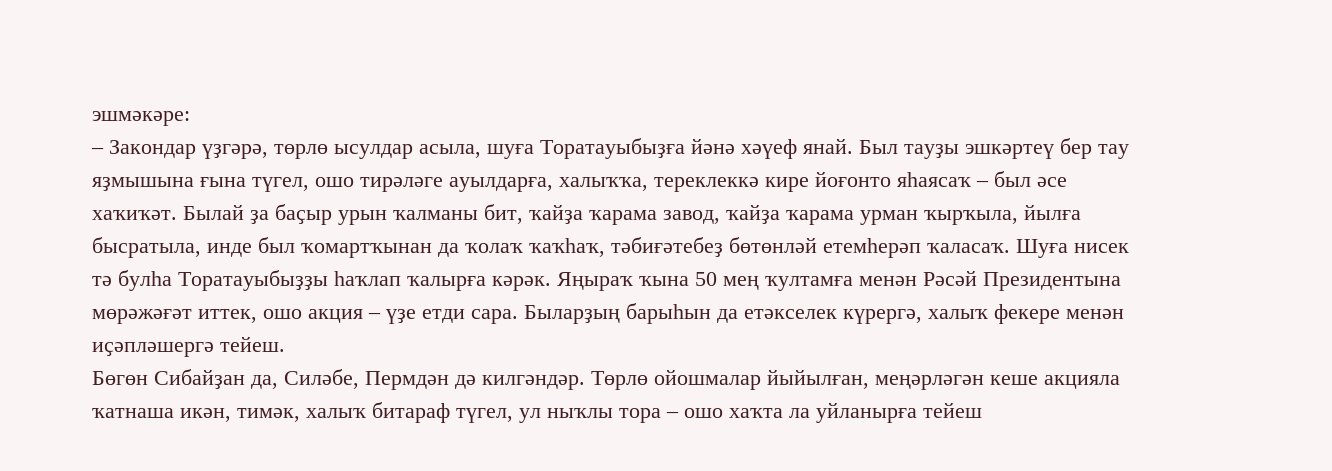эшмәкәре:
– Закондар үҙгәрә, төрлө ысулдар асыла, шуға Торатауыбыҙға йәнә хәүеф янай. Был тауҙы эшкәртеү бер тау яҙмышына ғына түгел, ошо тирәләге ауылдарға, халыҡҡа, тереклеккә кире йоғонто яһаясаҡ – был әсе хаҡиҡәт. Былай ҙа баҫыр урын ҡалманы бит, ҡайҙа ҡарама завод, ҡайҙа ҡарама урман ҡырҡыла, йылға бысратыла, инде был ҡомартҡынан да ҡолаҡ ҡаҡһаҡ, тәбиғәтебеҙ бөтөнләй етемһерәп ҡаласаҡ. Шуға нисек тә булһа Торатауыбыҙҙы һаҡлап ҡалырға кәрәк. Яңыраҡ ҡына 50 мең ҡултамға менән Рәсәй Президентына мөрәжәғәт иттек, ошо акция – үҙе етди сара. Быларҙың барыһын да етәкселек күрергә, халыҡ фекере менән иҫәпләшергә тейеш.
Бөгөн Сибайҙан да, Силәбе, Пермдән дә килгәндәр. Төрлө ойошмалар йыйылған, меңәрләгән кеше акцияла ҡатнаша икән, тимәк, халыҡ битараф түгел, ул ныҡлы тора – ошо хаҡта ла уйланырға тейеш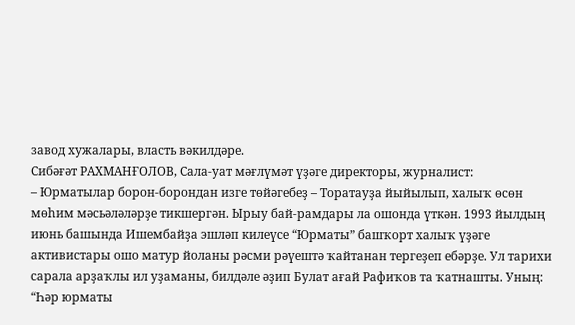завод хужалары, власть вәкилдәре.
Сибәғәт РАХМАНҒОЛОВ, Сала-уат мәғлүмәт үҙәге директоры, журналист:
– Юрматылар борон-борондан изге төйәгебеҙ – Торатауҙа йыйылып, халыҡ өсөн мөһим мәсьәләләрҙе тикшергән. Ырыу бай-рамдары ла ошонда үткән. 1993 йылдың июнь башында Ишембайҙа эшләп килеүсе “Юрматы” башҡорт халыҡ үҙәге активистары ошо матур йоланы рәсми рәүештә ҡайтанан тергеҙеп ебәрҙе. Ул тарихи сарала арҙаҡлы ил уҙаманы, билдәле әҙип Булат ағай Рафиҡов та ҡатнашты. Уның: “Һәр юрматы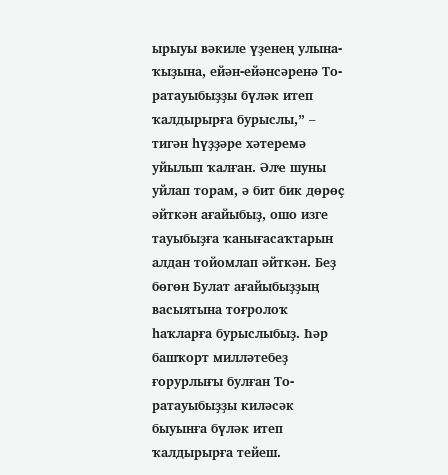ырыуы вәкиле үҙенең улына-ҡыҙына, ейән-ейәнсәренә То-ратауыбыҙҙы бүләк итеп ҡалдырырға бурыслы,” – тигән һүҙҙәре хәтеремә уйылып ҡалған. Әлҽ шуны уйлап торам, ә бит бик дөрөҫ әйткән ағайыбыҙ, ошо изге тауыбыҙға ҡанығасаҡтарын алдан тойомлап әйткән. Беҙ бөгөн Булат ағайыбыҙҙың васыятына тоғролоҡ һаҡларға бурыслыбыҙ. Һәр башҡорт милләтебеҙ ғорурлығы булған То-ратауыбыҙҙы киләсәк быуынға бүләк итеп ҡалдырырға тейеш.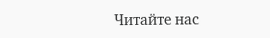Читайте нас